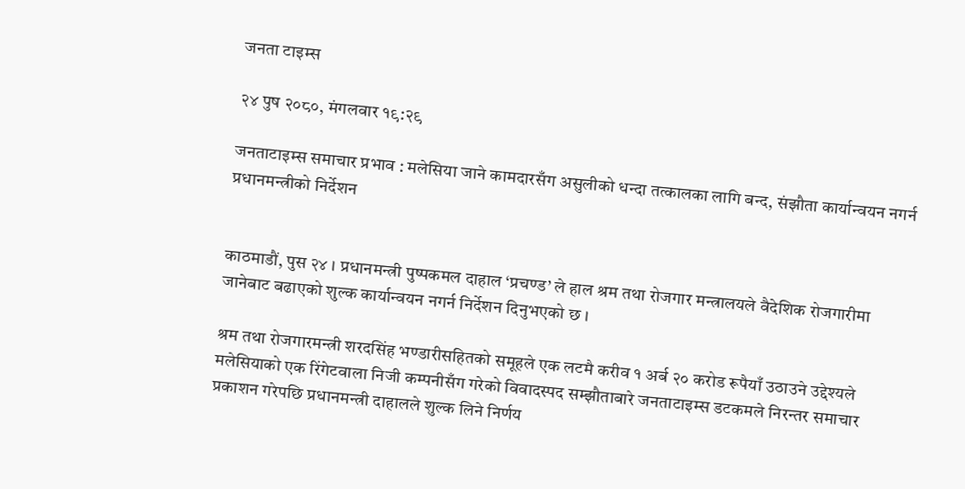जनता टाइम्स

२४ पुष २०८०, मंगलवार १९:२९

जनताटाइम्स समाचार प्रभाव : मलेसिया जाने कामदारसँग असुलीको धन्दा तत्कालका लागि बन्द, संझौता कार्यान्वयन नगर्न प्रधानमन्त्रीको निर्देशन


काठमाडौं, पुस २४ । प्रधानमन्त्री पुष्पकमल दाहाल ‘प्रचण्ड’ ले हाल श्रम तथा रोजगार मन्त्रालयले वैदेशिक रोजगारीमा जानेबाट बढाएको शुल्क कार्यान्वयन नगर्न निर्देशन दिनुभएको छ ।

श्रम तथा रोजगारमन्त्री शरदसिंह भण्डारीसहितको समूहले एक लटमै करीव १ अर्ब २० करोड रूपैयाँ उठाउने उद्देश्यले मलेसियाको एक रिंगेटवाला निजी कम्पनीसँग गरेको विवादस्पद सम्झौताबारे जनताटाइम्स डटकमले निरन्तर समाचार प्रकाशन गरेपछि प्रधानमन्त्री दाहालले शुल्क लिने निर्णय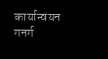कार्यान्वयन गनर्ग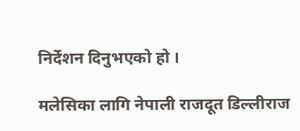निर्देशन दिनुभएको हो ।

मलेसिका लागि नेपाली राजदूत डिल्लीराज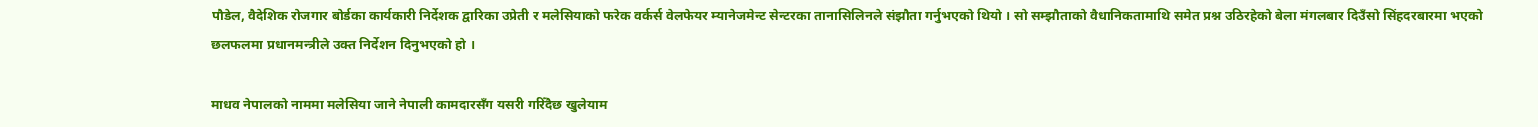पौडेल, वैदेशिक रोजगार बोर्डका कार्यकारी निर्देशक द्वारिका उप्रेती र मलेसियाको फरेक वर्कर्स वेलफेयर म्यानेजमेन्ट सेन्टरका तानासिलिनले संझौता गर्नुभएको थियो । सो सम्झौताको वैधानिकतामाथि समेत प्रश्न उठिरहेको बेला मंगलबार दिउँसो सिंहदरबारमा भएको छलफलमा प्रधानमन्त्रीले उक्त निर्देशन दिनुभएको हो ।

माधव नेपालको नाममा मलेसिया जाने नेपाली कामदारसँग यसरी गरिँदैछ खुलेयाम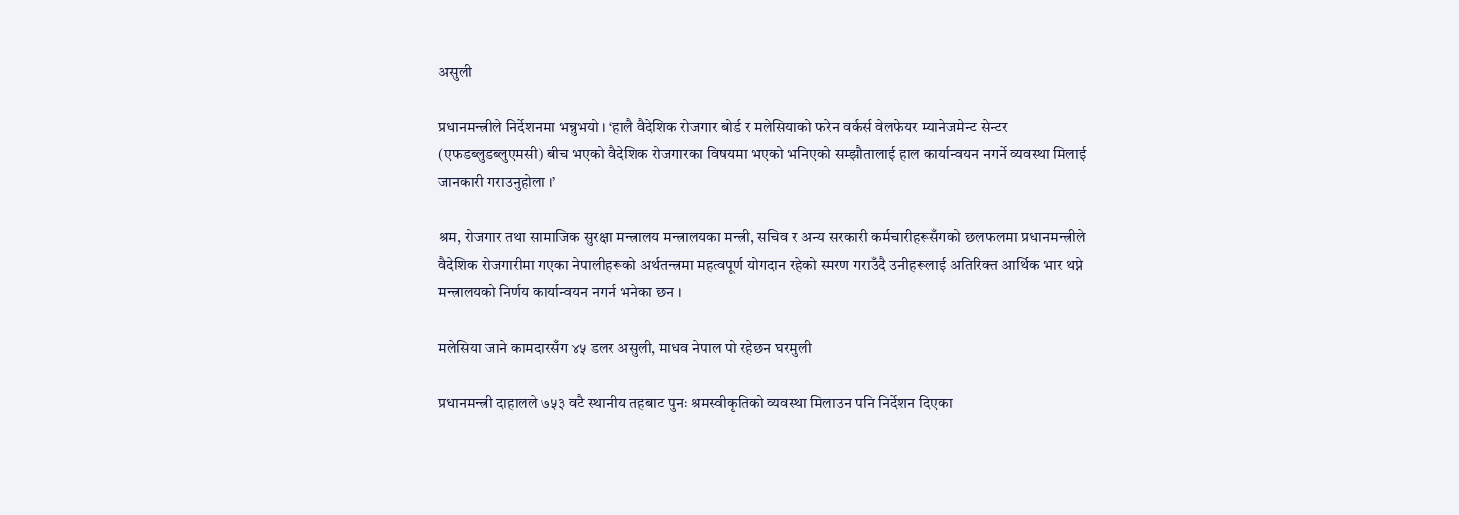असुली

प्रधानमन्त्रीले निर्देशनमा भन्नुभयो । ‘हालै वैदेशिक रोजगार बोर्ड र मलेसियाको फरेन वर्कर्स वेलफेयर म्यानेजमेन्ट सेन्टर (एफडब्लुडब्लुएमसी) बीच भएको वैदेशिक रोजगारका विषयमा भएको भनिएको सम्झौतालाई हाल कार्यान्वयन नगर्ने व्यवस्था मिलाई जानकारी गराउनुहोला ।’

श्रम, रोजगार तथा सामाजिक सुरक्षा मन्त्रालय मन्त्रालयका मन्त्री, सचिव र अन्य सरकारी कर्मचारीहरूसँगको छलफलमा प्रधानमन्त्रीले वैदेशिक रोजगारीमा गएका नेपालीहरूको अर्थतन्त्रमा महत्वपूर्ण योगदान रहेको स्मरण गराउँदै उनीहरूलाई अतिरिक्त आर्थिक भार थप्ने मन्त्रालयको निर्णय कार्यान्वयन नगर्न भनेका छन ।

मलेसिया जाने कामदारसँग ४५ डलर असुली, माधव नेपाल पो रहेछन घरमुली

प्रधानमन्त्री दाहालले ७५३ वटै स्थानीय तहबाट पुनः श्रमस्वीकृतिको व्यवस्था मिलाउन पनि निर्देशन दिएका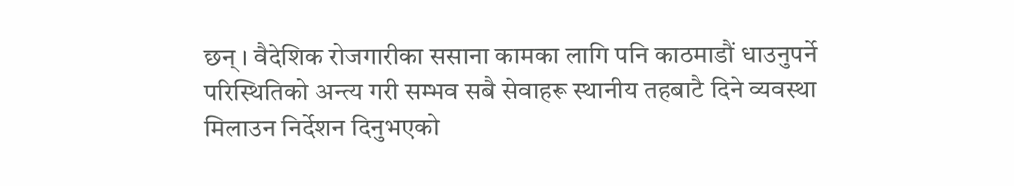छन् । वैदेशिक रोजगारीका ससाना कामका लागि पनि काठमाडौं धाउनुपर्ने परिस्थितिको अन्त्य गरी सम्भव सबै सेवाहरू स्थानीय तहबाटै दिने व्यवस्था मिलाउन निर्देशन दिनुभएको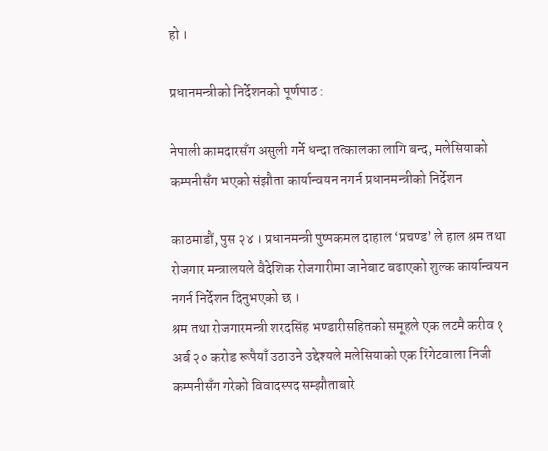हो ।

प्रधानमन्त्रीको निर्देशनको पूर्णपाठ :

नेपाली कामदारसँग असुली गर्ने धन्दा तत्कालका लागि बन्द, मलेसियाको कम्पनीसँग भएको संझौता कार्यान्वयन नगर्न प्रधानमन्त्रीको निर्देशन

काठमाडौं, पुस २४ । प्रधानमन्त्री पुष्पकमल दाहाल ‘प्रचण्ड’ ले हाल श्रम तथा रोजगार मन्त्रालयले वैदेशिक रोजगारीमा जानेबाट बढाएको शुल्क कार्यान्वयन नगर्न निर्देशन दिनुभएको छ ।
श्रम तथा रोजगारमन्त्री शरदसिंह भण्डारीसहितको समूहले एक लटमै करीव १ अर्ब २० करोड रूपैयाँ उठाउने उद्देश्यले मलेसियाको एक रिंगेटवाला निजी कम्पनीसँग गरेको विवादस्पद सम्झौताबारे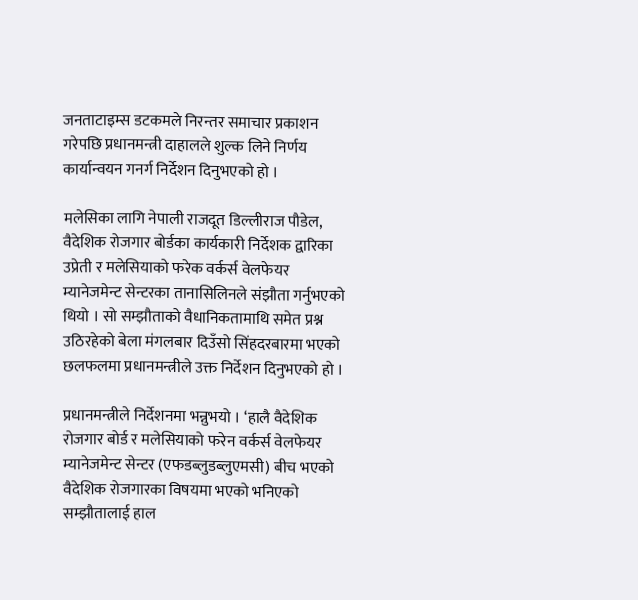जनताटाइम्स डटकमले निरन्तर समाचार प्रकाशन गरेपछि प्रधानमन्त्री दाहालले शुल्क लिने निर्णय कार्यान्वयन गनर्ग निर्देशन दिनुभएको हो ।

मलेसिका लागि नेपाली राजदूत डिल्लीराज पौडेल, वैदेशिक रोजगार बोर्डका कार्यकारी निर्देशक द्वारिका उप्रेती र मलेसियाको फरेक वर्कर्स वेलफेयर म्यानेजमेन्ट सेन्टरका तानासिलिनले संझौता गर्नुभएको थियो । सो सम्झौताको वैधानिकतामाथि समेत प्रश्न उठिरहेको बेला मंगलबार दिउँसो सिंहदरबारमा भएको छलफलमा प्रधानमन्त्रीले उक्त निर्देशन दिनुभएको हो ।

प्रधानमन्त्रीले निर्देशनमा भन्नुभयो । ‘हालै वैदेशिक रोजगार बोर्ड र मलेसियाको फरेन वर्कर्स वेलफेयर म्यानेजमेन्ट सेन्टर (एफडब्लुडब्लुएमसी) बीच भएको वैदेशिक रोजगारका विषयमा भएको भनिएको सम्झौतालाई हाल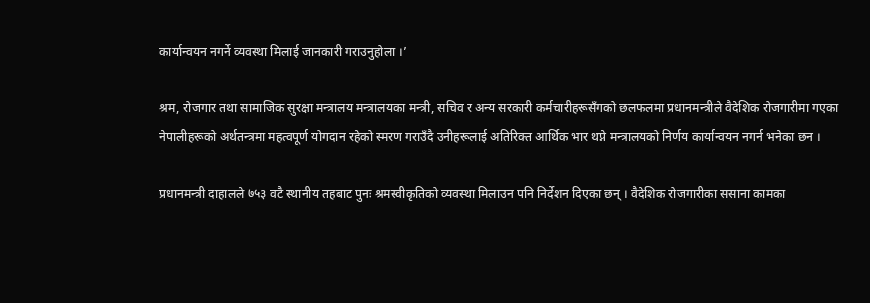कार्यान्वयन नगर्ने व्यवस्था मिलाई जानकारी गराउनुहोला ।’

श्रम, रोजगार तथा सामाजिक सुरक्षा मन्त्रालय मन्त्रालयका मन्त्री, सचिव र अन्य सरकारी कर्मचारीहरूसँगको छलफलमा प्रधानमन्त्रीले वैदेशिक रोजगारीमा गएका नेपालीहरूको अर्थतन्त्रमा महत्वपूर्ण योगदान रहेको स्मरण गराउँदै उनीहरूलाई अतिरिक्त आर्थिक भार थप्ने मन्त्रालयको निर्णय कार्यान्वयन नगर्न भनेका छन ।

प्रधानमन्त्री दाहालले ७५३ वटै स्थानीय तहबाट पुनः श्रमस्वीकृतिको व्यवस्था मिलाउन पनि निर्देशन दिएका छन् । वैदेशिक रोजगारीका ससाना कामका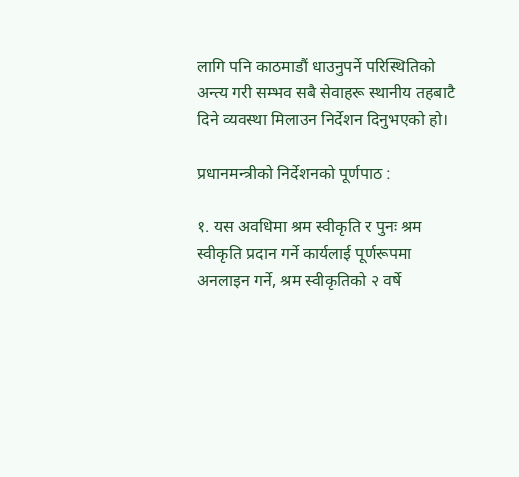लागि पनि काठमाडौं धाउनुपर्ने परिस्थितिको अन्त्य गरी सम्भव सबै सेवाहरू स्थानीय तहबाटै दिने व्यवस्था मिलाउन निर्देशन दिनुभएको हो।

प्रधानमन्त्रीको निर्देशनको पूर्णपाठ :

१. यस अवधिमा श्रम स्वीकृति र पुनः श्रम स्वीकृति प्रदान गर्ने कार्यलाई पूर्णरूपमा अनलाइन गर्ने, श्रम स्वीकृतिको २ वर्षे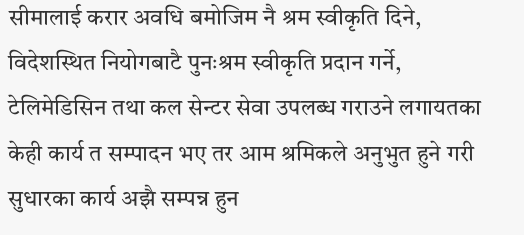सीमालाई करार अवधि बमोजिम नै श्रम स्वीकृति दिने, विदेशस्थित नियोगबाटै पुनःश्रम स्वीकृति प्रदान गर्ने, टेलिमेडिसिन तथा कल सेन्टर सेवा उपलब्ध गराउने लगायतका केही कार्य त सम्पादन भए तर आम श्रमिकले अनुभुत हुने गरी सुधारका कार्य अझै सम्पन्न हुन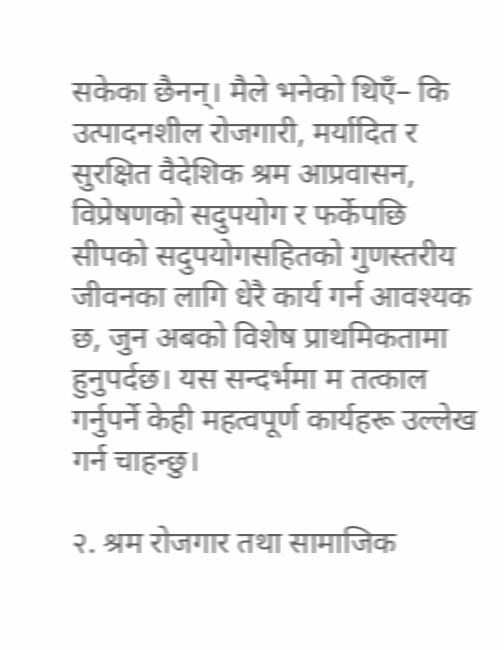सकेका छैनन्। मैले भनेको थिएँ– कि उत्पादनशील रोजगारी, मर्यादित र सुरक्षित वैदेशिक श्रम आप्रवासन, विप्रेषणको सदुपयोग र फर्केपछि सीपको सदुपयोगसहितको गुणस्तरीय जीवनका लागि धेरै कार्य गर्न आवश्यक छ, जुन अबको विशेष प्राथमिकतामा हुनुपर्दछ। यस सन्दर्भमा म तत्काल गर्नुपर्ने केही महत्वपूर्ण कार्यहरू उल्लेख गर्न चाहन्छु।

२. श्रम रोजगार तथा सामाजिक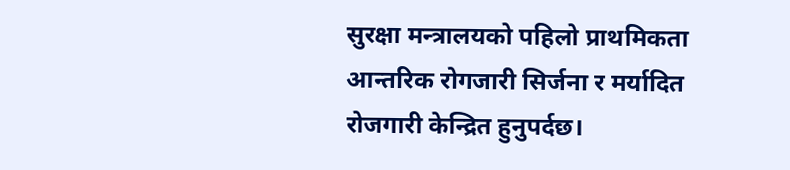सुरक्षा मन्त्रालयको पहिलो प्राथमिकता आन्तरिक रोगजारी सिर्जना र मर्यादित रोजगारी केन्द्रित हुनुपर्दछ।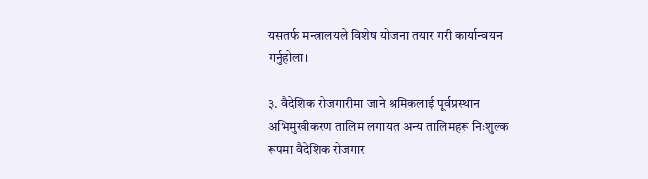यसतर्फ मन्त्रालयले विशेष योजना तयार गरी कार्यान्वयन गर्नुहोला।

३. वैदेशिक रोजगारीमा जाने श्रमिकलाई पूर्वप्रस्थान अभिमुखीकरण तालिम लगायत अन्य तालिमहरू निःशुल्क रूपमा वैदेशिक रोजगार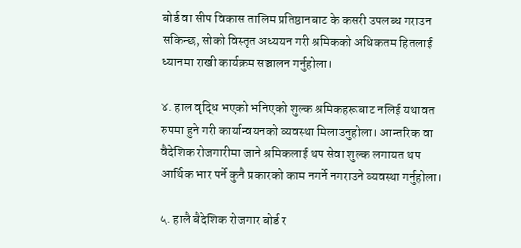बोर्ड वा सीप विकास तालिम प्रतिष्ठानबाट के कसरी उपलब्ध गराउन सकिन्छ, सोको विस्तृत अध्ययन गरी श्रमिकको अधिकतम हितलाई ध्यानमा राखी कार्यक्रम सञ्चालन गर्नुहोला।

४. हाल वृद्धि भएको भनिएको शुल्क श्रमिकहरूबाट नलिई यथावत रुपमा हुने गरी कार्यान्वयनको व्यवस्था मिलाउनुहोला। आन्तरिक वा वैदेशिक रोजगारीमा जाने श्रमिकलाई थप सेवा शुल्क लगायत थप आर्थिक भार पर्ने कुनै प्रकारको काम नगर्ने नगराउने व्यवस्था गर्नुहोला।

५. हालै बैदेशिक रोजगार बोर्ड र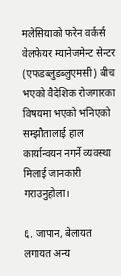मलेसियाको फरेन वर्कर्स वेलफेयर म्यानेजमेन्ट सेन्टर (एफडब्लुडब्लुएमसी) बीच भएको वैदेशिक रोजगारका विषयमा भएको भनिएको सम्झौतालाई हाल कार्यान्वयन नगर्ने व्यवस्था मिलाई जानकारी गराउनुहोला।

६. जापान, बेलायत लगायत अन्य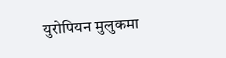युरोपियन मुलुकमा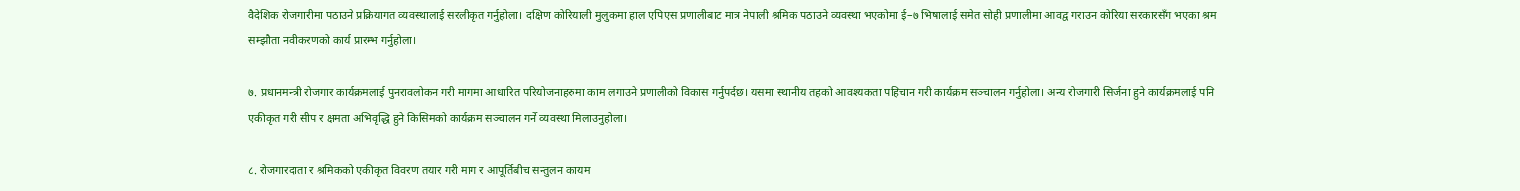वैदेशिक रोजगारीमा पठाउने प्रक्रियागत व्यवस्थालाई सरलीकृत गर्नुहोला। दक्षिण कोरियाली मुलुकमा हाल एपिएस प्रणालीबाट मात्र नेपाली श्रमिक पठाउने व्यवस्था भएकोमा ई–७ भिषालाई समेत सोही प्रणालीमा आवद्व गराउन कोरिया सरकारसँग भएका श्रम सम्झौता नवीकरणको कार्य प्रारम्भ गर्नुहोला।

७. प्रधानमन्त्री रोजगार कार्यक्रमलाई पुनरावलोकन गरी मागमा आधारित परियोजनाहरुमा काम लगाउने प्रणालीको विकास गर्नुपर्दछ। यसमा स्थानीय तहको आवश्यकता पहिचान गरी कार्यक्रम सञ्चालन गर्नुहोला। अन्य रोजगारी सिर्जना हुने कार्यक्रमलाई पनि एकीकृत गरी सीप र क्षमता अभिवृद्धि हुने किसिमको कार्यक्रम सञ्चालन गर्ने व्यवस्था मिलाउनुहोला।

८. रोजगारदाता र श्रमिकको एकीकृत विवरण तयार गरी माग र आपूर्तिबीच सन्तुलन कायम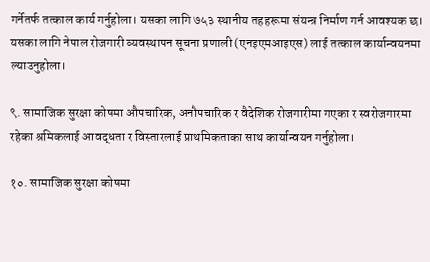गर्नेतर्फ तत्काल कार्य गर्नुहोला। यसका लागि ७५३ स्थानीय तहहरूमा संयन्त्र निर्माण गर्न आवश्यक छ। यसका लागि नेपाल रोजगारी व्यवस्थापन सूचना प्रणाली (एनइएमआइएस) लाई तत्काल कार्यान्वयनमा ल्याउनुहोला।

९. सामाजिक सुरक्षा कोषमा औपचारिक, अनौपचारिक र वैदेशिक रोजगारीमा गएका र स्वरोजगारमा रहेका श्रमिकलाई आवद्धता र विस्तारलाई प्राथमिकताका साथ कार्यान्वयन गर्नुहोला।

१०. सामाजिक सुरक्षा कोषमा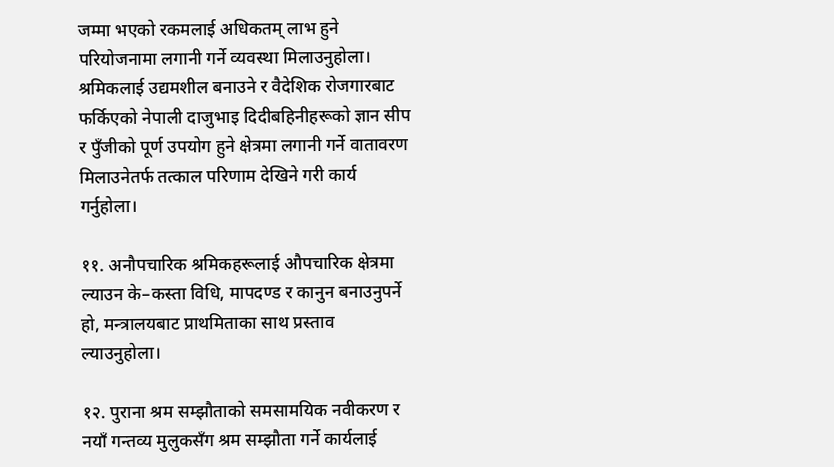जम्मा भएको रकमलाई अधिकतम् लाभ हुने परियोजनामा लगानी गर्ने व्यवस्था मिलाउनुहोला। श्रमिकलाई उद्यमशील बनाउने र वैदेशिक रोजगारबाट फर्किएको नेपाली दाजुभाइ दिदीबहिनीहरूको ज्ञान सीप र पुँजीको पूर्ण उपयोग हुने क्षेत्रमा लगानी गर्ने वातावरण मिलाउनेतर्फ तत्काल परिणाम देखिने गरी कार्य गर्नुहोला।

११. अनौपचारिक श्रमिकहरूलाई औपचारिक क्षेत्रमा ल्याउन के–कस्ता विधि, मापदण्ड र कानुन बनाउनुपर्ने हो, मन्त्रालयबाट प्राथमिताका साथ प्रस्ताव ल्याउनुहोला।

१२. पुराना श्रम सम्झौताको समसामयिक नवीकरण र नयाँ गन्तव्य मुलुकसँग श्रम सम्झौता गर्ने कार्यलाई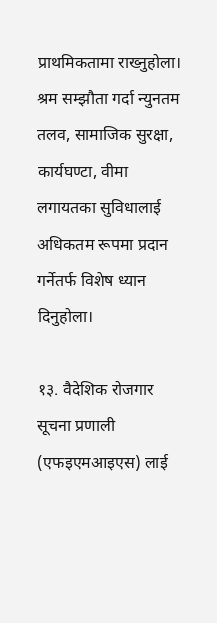प्राथमिकतामा राख्नुहोला। श्रम सम्झौता गर्दा न्युनतम तलव, सामाजिक सुरक्षा, कार्यघण्टा, वीमा लगायतका सुविधालाई अधिकतम रूपमा प्रदान गर्नेतर्फ विशेष ध्यान दिनुहोला।

१३. वैदेशिक रोजगार सूचना प्रणाली (एफइएमआइएस) लाई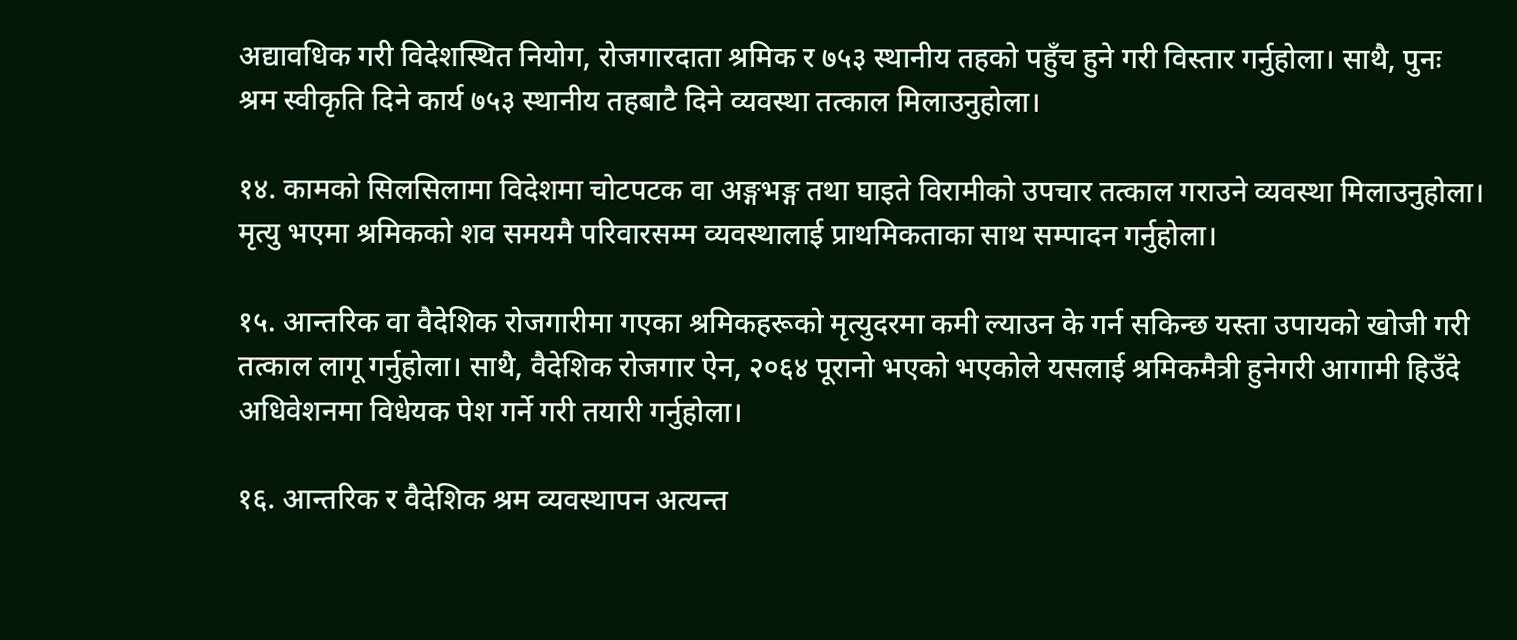अद्यावधिक गरी विदेशस्थित नियोग, रोजगारदाता श्रमिक र ७५३ स्थानीय तहको पहुँच हुने गरी विस्तार गर्नुहोला। साथै, पुनः श्रम स्वीकृति दिने कार्य ७५३ स्थानीय तहबाटै दिने व्यवस्था तत्काल मिलाउनुहोला।

१४. कामको सिलसिलामा विदेशमा चोटपटक वा अङ्गभङ्ग तथा घाइते विरामीको उपचार तत्काल गराउने व्यवस्था मिलाउनुहोला। मृत्यु भएमा श्रमिकको शव समयमै परिवारसम्म व्यवस्थालाई प्राथमिकताका साथ सम्पादन गर्नुहोला।

१५. आन्तरिक वा वैदेशिक रोजगारीमा गएका श्रमिकहरूको मृत्युदरमा कमी ल्याउन के गर्न सकिन्छ यस्ता उपायको खोजी गरी तत्काल लागू गर्नुहोला। साथै, वैदेशिक रोजगार ऐन, २०६४ पूरानो भएको भएकोले यसलाई श्रमिकमैत्री हुनेगरी आगामी हिउँदे अधिवेशनमा विधेयक पेश गर्ने गरी तयारी गर्नुहोला।

१६. आन्तरिक र वैदेशिक श्रम व्यवस्थापन अत्यन्त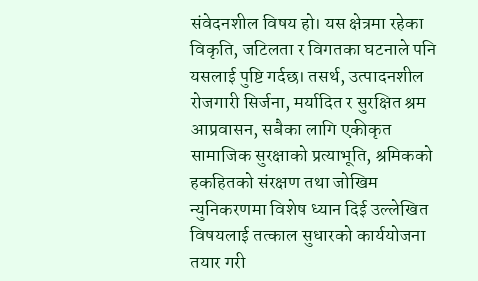संवेदनशील विषय हो। यस क्षेत्रमा रहेका विकृति, जटिलता र विगतका घटनाले पनि यसलाई पुष्टि गर्दछ। तसर्थ, उत्पादनशील रोजगारी सिर्जना, मर्यादित र सुरक्षित श्रम आप्रवासन, सबैका लागि एकीकृत सामाजिक सुरक्षाको प्रत्याभूति, श्रमिकको हकहितको संरक्षण तथा जोखिम न्युनिकरणमा विशेष ध्यान दिई उल्लेखित विषयलाई तत्काल सुधारको कार्ययोजना तयार गरी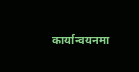कार्यान्वयनमा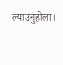ल्याउनुहोला।